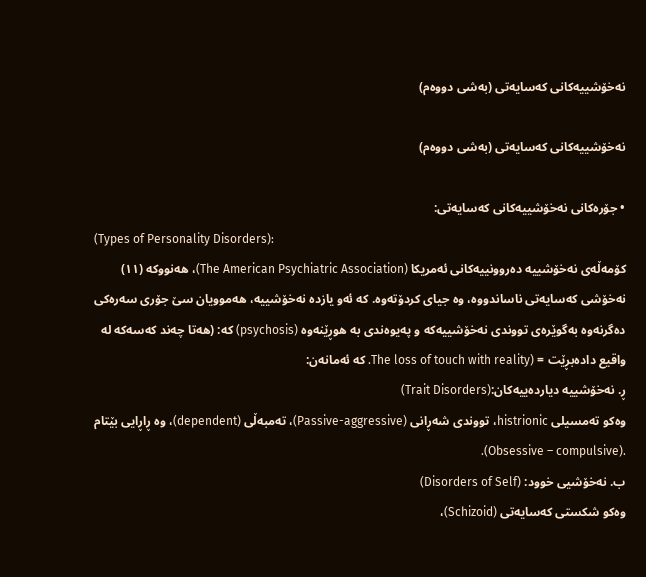نەخۆشییەکانی کەسایەتی (بەشی دووەم)

نەخۆشییەکانی کەسایەتی (بەشی دووەم)

• جۆرەکانی نەخۆشییەکانی کەسایەتی:
(Types of Personality Disorders):
کۆمەڵەی نەخۆشییە دەروونییەکانی ئەمریکا (The American Psychiatric Association)، ھەنووکە (١١) نەخۆشی کەسایەتی ناساندووە، وە جیای کردۆتەوە. کە ئەو یازدە نەخۆشییە، ھەموویان سێ جۆری سەرەکی دەگرنەوە بەگوێرەی تووندی نەخۆشییەکە و پەیوەندی بە ھوڕێنەوە (psychosis) کە: (ھەتا چەند کەسەکە لە واقیع دادەبڕێت = (The loss of touch with reality. کە ئەمانەن:
ڕ. نەخۆشییە دیاردەییەکان:(Trait Disorders)
وەکو تەمسیلی histrionic، تووندی شەڕانی (Passive-aggressive)، تەمبەڵی (dependent)، وە ڕاڕایی بێتام .(Obsessive – compulsive).
ب. نەخۆشیی خوود: (Disorders of Self)
وەکو شکستی کەسایەتی (Schizoid)،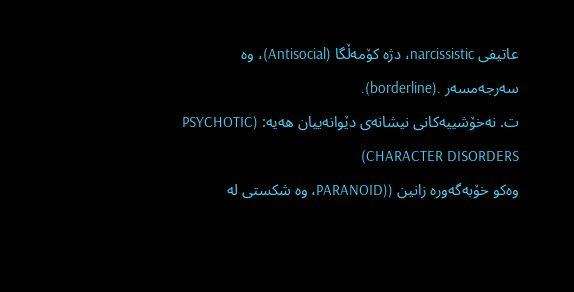عاتیفی narcissistic، دژە کۆمەڵگا (Antisocial)، وە سەرجەمسەر .(borderline).
ت. نەخۆشییەکانی نیشانەی دێوانەییان ھەیە: (PSYCHOTIC CHARACTER DISORDERS)
وەکو خۆبەگەورە زانین ((PARANOID، وە شکستی لە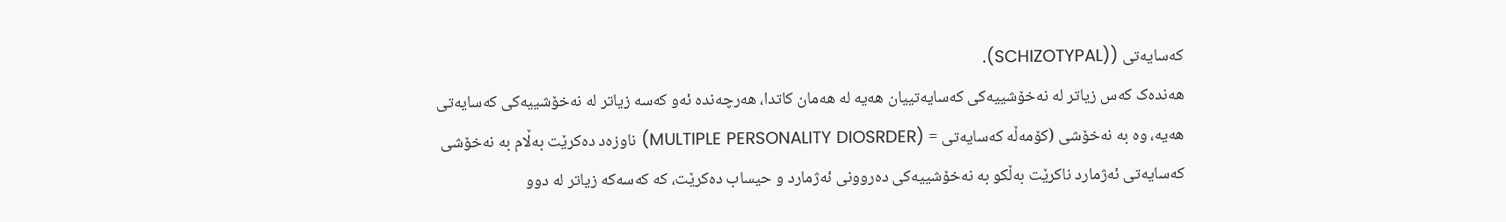کەسایەتی ((SCHIZOTYPAL).
ھەندەک کەس زیاتر لە نەخۆشییەکی کەسایەتییان ھەیە لە ھەمان کاتدا، ھەرچەندە ئەو کەسە زیاتر لە نەخۆشییەکی کەسایەتی ھەیە، وە بە نەخۆشی (کۆمەڵە کەسایەتی = (MULTIPLE PERSONALITY DIOSRDER) ناوزەد دەکرێت بەڵام بە نەخۆشی کەسایەتی ئەژمارد ناکرێت بەڵکو بە نەخۆشییەکی دەروونی ئەژمارد و حیساب دەکرێت، کە کەسەکە زیاتر لە دوو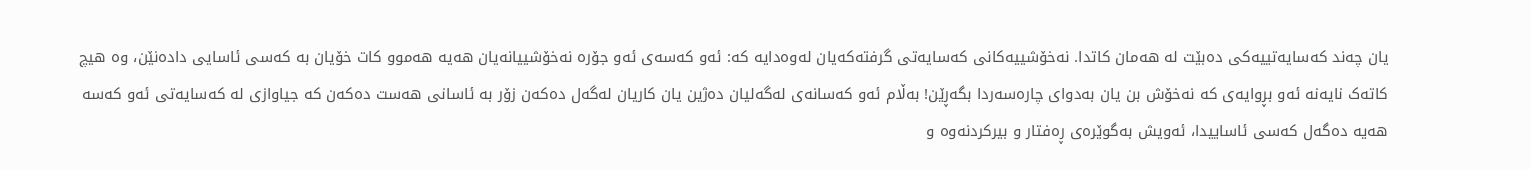یان چەند کەسایەتییەکی دەبێت لە ھەمان کاتدا. نەخۆشییەکانی کەسایەتی گرفتەکەیان لەوەدایە کە: ئەو کەسەی ئەو جۆرە نەخۆشییانەیان ھەیە ھەموو کات خۆیان بە کەسی ئاسایی دادەنێن، وە ھیچ کاتەک نایەنە ئەو بڕوایەی کە نەخۆش بن یان بەدوای چارەسەردا بگەڕێن! بەڵام ئەو کەسانەی لەگەلیان دەژین یان کاریان لەگەل دەکەن زۆر بە ئاسانی ھەست دەکەن کە جیاوازی لە کەسایەتی ئەو کەسە ھەیە دەگەل کەسی ئاساییدا، ئەویش بەگوێرەی ڕەفتار و بیرکردنەوە و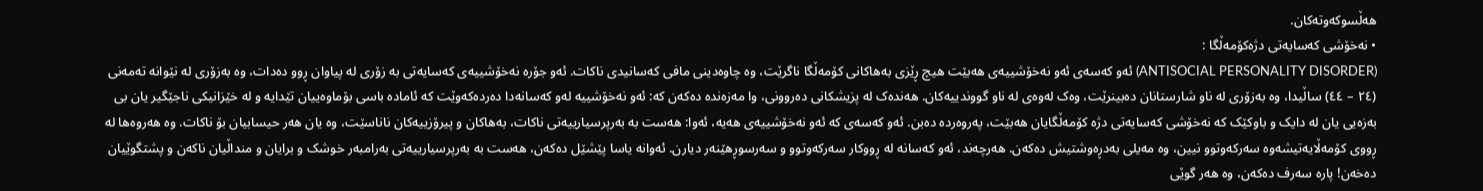ھەڵسوکەوتەکان.
• نەخۆشی کەسایەتی دژەکۆمەڵگا :
(ANTISOCIAL PERSONALITY DISORDER) ئەو کەسەی ئەو نەخۆشییەی ھەبێت ھیچ ڕێزی بەھاکانی کۆمەڵگا ناگرێت، وە چاوەدینی مافی کەسانیدی ناکات. ئەو جۆرە نەخۆشییەی کەسایەتی بە زۆری لە پیاوان ڕوو دەدات، وە بەزۆری لە نێوانە تەمەنی (٢٤ – ٤٤) ساڵیدا، وە بەزۆری لە ناو شارستانان دەبینرێت، وەک لەوەی لە ناو گووندییەکان. ھەندەک لە پزیشکانی دەروونی، وا مەزەندە دەکەن کە: ئەو نەخۆشییە لەو کەسانەدا دەردەکەوێت کە ئامادە باسی بۆماوەییان تێدایە و لە خێزانیکی ناجێگیر یان بی بەزەیی یان لە دایک و باوکێک کە نەخۆشی کەسایەتی دژە کۆمەڵگایان ھەبێت، پەروەردە دەبن. ئەو کەسەی کە ئەو نەخۆشییەی ھەیە، ئەوا: ھەست بە بەرپرسیارییەتی ناکات، بەھاکان و پیرۆزییەکان ناناسێت، وە یان ھەر حیسابیان بۆ ناکات. وە ھەروەھا لە ڕووی کۆمەڵایەتیشەوە سەرکەوتوو نیین، وە مەیلی بەدڕەوشتیش دەکەن. ھەرچەند، ئەو کەسانە لە ڕووکار سەرکەوتوو و سەرسوڕھێنەر دیارن. ئەوانە یاسا پێشێل دەکەن، ھەست بە بەرپرسیارییەتی بەرامبەر خوشک و برایان و منداڵیان ناکەن و پشتگوێیان دەخەن! پارە سەرف دەکەن، وە ھەر گوێی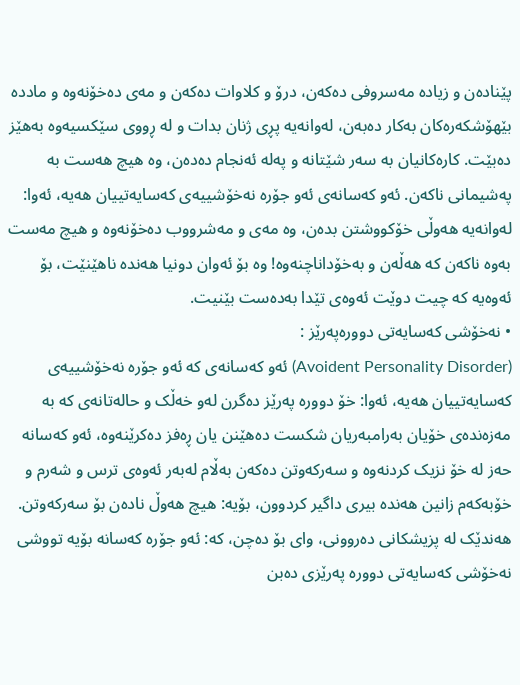پێنادەن و زیادە مەسروفی دەکەن، درۆ و کلاوات دەکەن و مەی دەخۆنەوە و ماددە بێھۆشکەرەکان بەکار دەبەن، لەوانەیە پڕی ژنان بدات و لە ڕووی سێکسیەوە بەھێز دەبێت. کارەکانیان بە سەر شێتانە و پەلە ئەنجام دەدەن، وە ھیچ ھەست بە پەشیمانی ناکەن. ئەو کەسانەی ئەو جۆرە نەخۆشییەی کەسایەتییان ھەیە، ئەوا: لەوانەیە ھەوڵی خۆکووشتن بدەن، وە مەی و مەشرووب دەخۆنەوە و ھیچ مەست بەوە ناکەن کە ھەڵەن و بەخۆداناچنەوە! وە بۆ ئەوان دونیا ھەندە ناھێنێت، بۆ
ئەوەیە کە چیت دوێت ئەوەی تێدا بەدەست بێنیت.
• نەخۆشی کەسایەتی دوورەپەرێز :
(Avoident Personality Disorder) ئەو کەسانەی کە ئەو جۆرە نەخۆشییەی کەسایەتییان ھەیە، ئەوا: خۆ دوورە پەرێز دەگرن لەو خەڵک و حالەتانەی کە بە مەزەندەی خۆیان بەرامبەریان شکست دەھێنن یان ڕەفز دەکرێنەوە، ئەو کەسانە حەز لە خۆ نزیک کردنەوە و سەرکەوتن دەکەن بەڵام لەبەر ئەوەی ترس و شەرم و خۆبەکەم زانین ھەندە بیری داگیر کردوون، بۆیە: ھیچ ھەوڵ نادەن بۆ سەرکەوتن. ھەندێک لە پزیشکانی دەروونی، وای بۆ دەچن، کە: ئەو جۆرە کەسانە بۆیە تووشی نەخۆشی کەسایەتی دوورە پەرێزی دەبن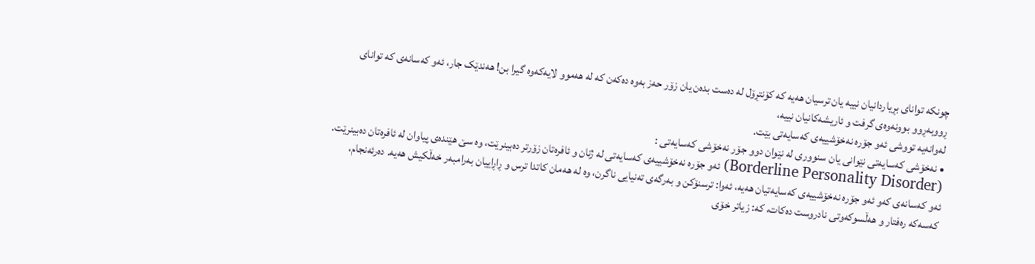چونکە توانای بڕیاردانیان نییە یان ترسیان ھەیە کە کۆنتڕۆل لە دەست بدەن یان زۆر حەز بەوە دەکەن کە لە ھەموو لایەکەوە گیرا بن! ھەندێک جار، ئەو کەسانەی کە توانای ڕووبەڕوو بوونەوەی گرفت و ئاریشەکانیان نییە،
لەوانەیە تووشی ئەو جۆرە نەخۆشییەی کەسایەتی بێت.
• نەخۆشی کەسایەتی نێوانی یان سنووری لە نێوان دوو جۆر نەخۆشی کەسایەتی :
(Borderline Personality Disorder) ئەو جۆرە نەخۆشییەی کەسایەتی لە ژنان و ئافرەتان زۆرتر دەبینرێت، وە سێ ھێندەی پیاوان لە ئافرەتان دەبینرێت. ئەو کەسانەی کەو ئەو جۆرە نەخۆشییەی کەسایەتیان ھەیە، ئەوا: ترسنۆکن و بەرگەی تەنیایی ناگرن، وە لە ھەمان کاتدا ترس و ڕاڕاییان بەرامبەر خەڵکیش ھەیە. دەرئەنجام، کەسەکە رەفتار و ھەڵسوکەوتی نادروست دەکات، کە: زیاتر خۆی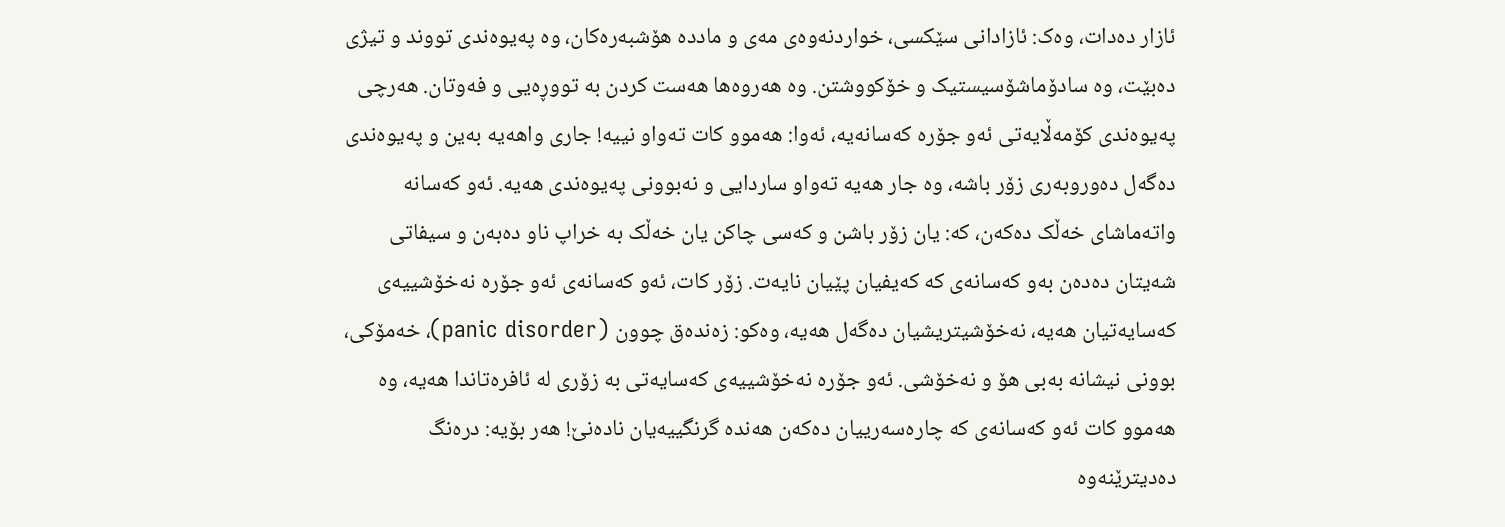ئازار دەدات، وەک: ئازادانی سێکسی، خواردنەوەی مەی و ماددە ھۆشبەرەکان، وە پەیوەندی تووند و تیژی دەبێت، وە سادۆماشۆسیستیک و خۆکووشتن. وە ھەروەھا ھەست کردن بە تووڕەیی و فەوتان. ھەرچی پەیوەندی کۆمەڵایەتی ئەو جۆرە کەسانەیە، ئەوا: ھەموو کات تەواو نییە! جاری واھەیە بەین و پەیوەندی دەگەل دەوروبەری زۆر باشە، وە جار ھەیە تەواو ساردایی و نەبوونی پەیوەندی ھەیە. ئەو کەسانە واتەماشای خەڵک دەکەن، کە: یان زۆر باشن و کەسی چاکن یان خەڵک بە خراپ ناو دەبەن و سیفاتی شەیتان دەدەن بەو کەسانەی کە کەیفیان پێیان نایەت. زۆر کات، ئەو کەسانەی ئەو جۆرە نەخۆشییەی کەسایەتیان ھەیە، نەخۆشیتریشیان دەگەل ھەیە، وەکو: زەندەق چوون (panic disorder)، خەمۆکی، بوونی نیشانە بەبی ھۆ و نەخۆشی. ئەو جۆرە نەخۆشییەی کەسایەتی بە زۆری لە ئافرەتاندا ھەیە، وە ھەموو کات ئەو کەسانەی کە چارەسەرییان دەکەن ھەندە گرنگییەیان نادەنێ! ھەر بۆیە: درەنگ دەدیترێنەوە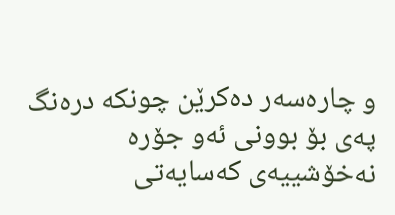و چارەسەر دەکرێن چونکە درەنگ پەی بۆ بوونی ئەو جۆرە نەخۆشییەی کەسایەتی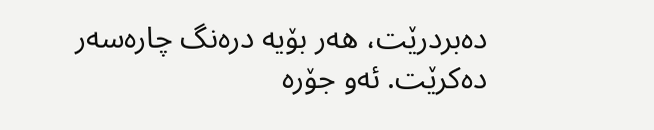دەبردرێت، ھەر بۆیە درەنگ چارەسەر دەکرێت. ئەو جۆرە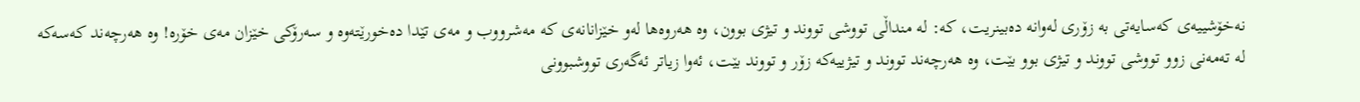نەخۆشییەی کەسایەتی بە زۆری لەوانە دەبینریت، کە: لە منداڵی تووشی تووند و تیژی بوون، وە ھەروەھا لەو خێزانانەی کە مەشرووب و مەی تێدا دەخورێتەوە و سەرۆکی خێزان مەی خۆرە! وە ھەرچەند کەسەکە لە تەمەنی زوو تووشی تووند و تیژی بوو بێت، وە ھەرچەند تووند و تیژییەکە زۆر و تووند بێت، ئەوا زیاتر ئەگەری تووشبوونی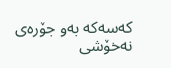کەسەکە بەو جۆرەی نەخۆشی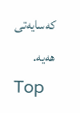کەسایەتی ھەیە.
Top